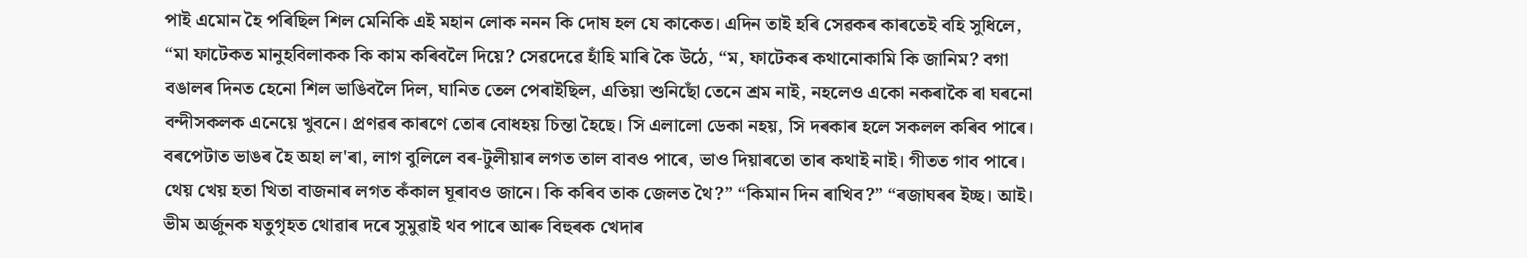পাই এমোন হৈ পৰিছিল শিল মেনিকি এই মহান লোক ননন কি দোষ হল যে কাকেত। এদিন তাই হৰি সেৱকৰ কাৰতেই বহি সুধিলে, “মা ফাটেকত মানুহবিলাকক কি কাম কৰিবলৈ দিয়ে? সেৱদেৱে হাঁহি মাৰি কৈ উঠে, “ম, ফাটেকৰ কথানোকামি কি জানিম? বগা বঙালৰ দিনত হেনো শিল ভাঙিবলৈ দিল, ঘানিত তেল পেৰাইছিল, এতিয়া শুনিছোঁ তেনে শ্ৰম নাই, নহলেও একো নকৰাকৈ ৰা ঘৰনো বন্দীসকলক এনেয়ে খুবনে। প্ৰণৱৰ কাৰণে তোৰ বোধহয় চিন্তা হৈছে। সি এলালো ডেকা নহয়, সি দৰকাৰ হলে সকলল কৰিব পাৰে। বৰপেটাত ভাঙৰ হৈ অহা ল'ৰা, লাগ বুলিলে বৰ-টুলীয়াৰ লগত তাল বাবও পাৰে, ভাও দিয়াৰতো তাৰ কথাই নাই। গীতত গাব পাৰে। থেয় খেয় হতা খিতা বাজনাৰ লগত কঁকাল ঘূৰাবও জানে। কি কৰিব তাক জেলত থৈ?” “কিমান দিন ৰাখিব?” “ৰজাঘৰৰ ইচ্ছ। আই। ভীম অৰ্জুনক যতুগৃহত থোৱাৰ দৰে সুমুৱাই থব পাৰে আৰু বিহুৰক খেদাৰ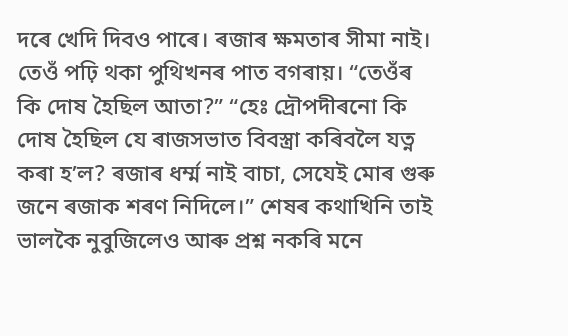দৰে খেদি দিবও পাৰে। ৰজাৰ ক্ষমতাৰ সীমা নাই। তেওঁ পঢ়ি থকা পুথিখনৰ পাত বগৰায়। “তেওঁৰ কি দোষ হৈছিল আতা?” “হেঃ দ্ৰৌপদীৰনো কি দোষ হৈছিল যে ৰাজসভাত বিবস্ত্ৰা কৰিবলৈ যত্ন কৰা হ’ল? ৰজাৰ ধৰ্ম্ম নাই বাচা, সেযেই মোৰ গুৰু জনে ৰজাক শৰণ নিদিলে।” শেষৰ কথাখিনি তাই ভালকৈ নুবুজিলেও আৰু প্ৰশ্ন নকৰি মনে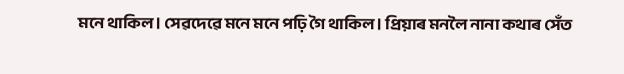মনে থাকিল। সেৱদেৱে মনে মনে পঢ়ি গৈ থাকিল। প্ৰিয়াৰ মনলৈ নানা কথাৰ সেঁত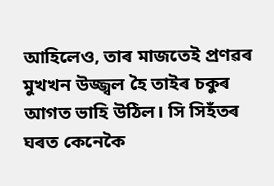আহিলেও, তাৰ মাজতেই প্ৰণৱৰ মুখখন উজ্জ্বল হৈ তাইৰ চকুৰ আগত ভাহি উঠিল। সি সিহঁতৰ ঘৰত কেনেকৈ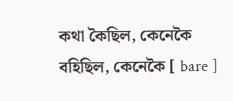কথা কৈছিল, কেনেকৈ বহিছিল, কেনেকৈ [ bare ]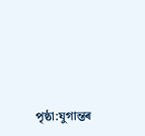পৃষ্ঠা:যুগান্তৰ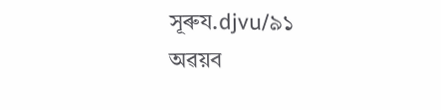সূৰুয.djvu/৯১
অৱয়ব